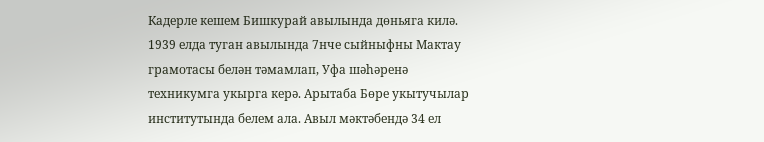Кадерле кешем Бишкурай авылында дөньяга килә. 1939 елда туган авылында 7нче сыйныфны Мактау грамотасы белән тәмамлап, Уфа шәһәренә техникумга укырга керә. Арытаба Бөре укытучылар институтында белем ала. Авыл мәктәбендә 34 ел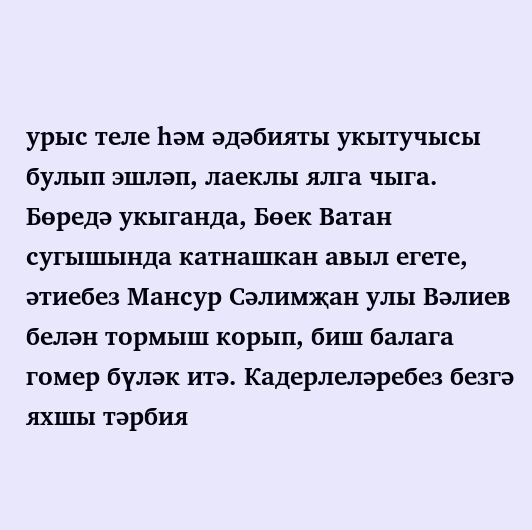урыс теле һәм әдәбияты укытучысы булып эшләп, лаеклы ялга чыга.
Бөредә укыганда, Бөек Ватан сугышында катнашкан авыл егете, әтиебез Мансур Сәлимҗан улы Вәлиев белән тормыш корып, биш балага гомер бүләк итә. Кадерлеләребез безгә яхшы тәрбия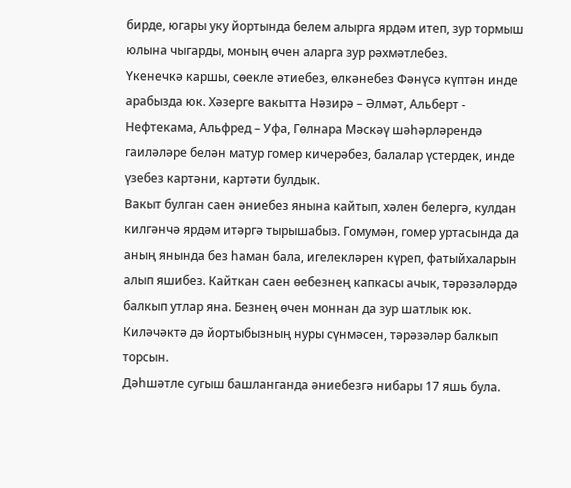бирде, югары уку йортында белем алырга ярдәм итеп, зур тормыш юлына чыгарды, моның өчен аларга зур рәхмәтлебез.
Үкенечкә каршы, сөекле әтиебез, өлкәнебез Фәнүсә күптән инде арабызда юк. Хәзерге вакытта Нәзирә – Әлмәт, Альберт - Нефтекама, Альфред – Уфа, Гөлнара Мәскәү шәһәрләрендә гаиләләре белән матур гомер кичерәбез, балалар үстердек, инде үзебез картәни, картәти булдык.
Вакыт булган саен әниебез янына кайтып, хәлен белергә, кулдан килгәнчә ярдәм итәргә тырышабыз. Гомумән, гомер уртасында да аның янында без һаман бала, игелекләрен күреп, фатыйхаларын алып яшибез. Кайткан саен өебезнең капкасы ачык, тәрәзәләрдә балкып утлар яна. Безнең өчен моннан да зур шатлык юк. Киләчәктә дә йортыбызның нуры сүнмәсен, тәрәзәләр балкып торсын.
Дәһшәтле сугыш башланганда әниебезгә нибары 17 яшь була.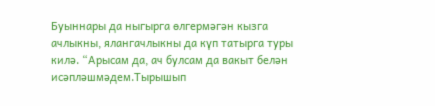Буыннары да ныгырга өлгермәгән кызга ачлыкны, ялангачлыкны да күп татырга туры килә. “Арысам да, ач булсам да вакыт белән исәпләшмәдем.Тырышып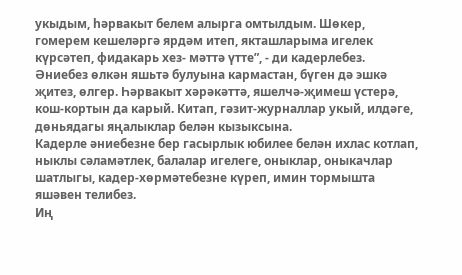укыдым, һәрвакыт белем алырга омтылдым. Шөкер, гомерем кешеләргә ярдәм итеп, якташларыма игелек күрсәтеп, фидакарь хез- мәттә үтте”, - ди кадерлебез.
Әниебез өлкән яшьтә булуына кармастан, бүген дә эшкә җитез, өлгер. Һәрвакыт хәрәкәттә, яшелчә-җимеш үстерә, кош-кортын да карый. Китап, гәзит-журналлар укый, илдәге, дөньядагы яңалыклар белән кызыксына.
Кадерле әниебезне бер гасырлык юбилее белән ихлас котлап, ныклы сәламәтлек, балалар игелеге, оныклар, оныкачлар шатлыгы, кадер-хөрмәтебезне күреп, имин тормышта яшәвен телибез.
Иң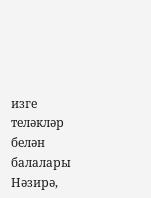изге теләкләр белән балалары Нәзирә,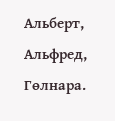Альберт, Альфред, Гөлнара.